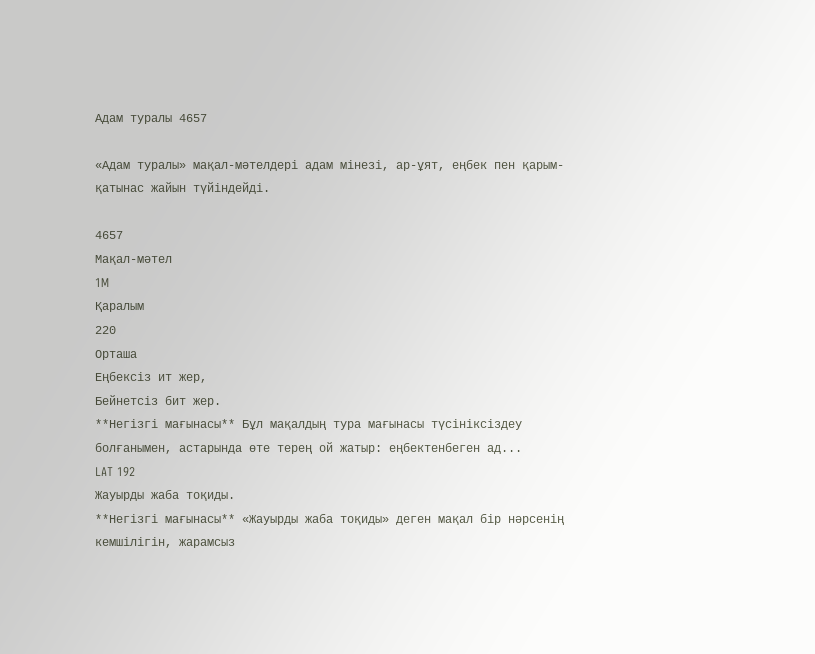Адам туралы 4657

«Адам туралы» мақал-мәтелдері адам мінезі, ар-ұят, еңбек пен қарым-қатынас жайын түйіндейді.

4657
Мақал-мәтел
1M
Қаралым
220
Орташа
Еңбексіз ит жер,
Бейнетсіз бит жер.
**Негізгі мағынасы** Бұл мақалдың тура мағынасы түсініксіздеу болғанымен, астарында өте терең ой жатыр: еңбектенбеген ад...
LAT 192
Жауырды жаба тоқиды.
**Негізгі мағынасы** «Жауырды жаба тоқиды» деген мақал бір нәрсенің кемшілігін, жарамсыз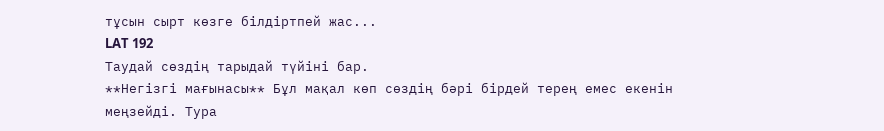тұсын сырт көзге білдіртпей жас...
LAT 192
Таудай сөздің тарыдай түйіні бар.
**Негізгі мағынасы** Бұл мақал көп сөздің бәрі бірдей терең емес екенін меңзейді. Тура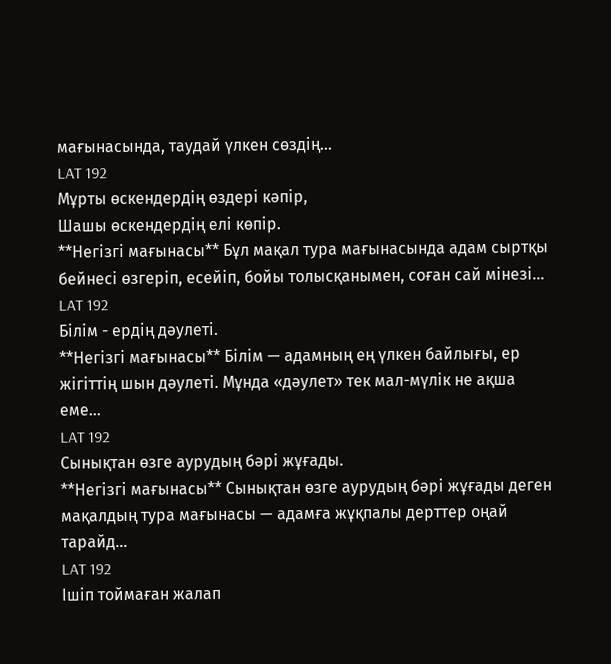мағынасында, таудай үлкен сөздің...
LAT 192
Мұрты өскендердің өздері кәпір,
Шашы өскендердің елі көпір.
**Негізгі мағынасы** Бұл мақал тура мағынасында адам сыртқы бейнесі өзгеріп, есейіп, бойы толысқанымен, соған сай мінезі...
LAT 192
Білім - ердің дәулеті.
**Негізгі мағынасы** Білім — адамның ең үлкен байлығы, ер жігіттің шын дәулеті. Мұнда «дәулет» тек мал-мүлік не ақша еме...
LAT 192
Сынықтан өзге аурудың бәрі жұғады.
**Негізгі мағынасы** Сынықтан өзге аурудың бәрі жұғады деген мақалдың тура мағынасы — адамға жұқпалы дерттер оңай тарайд...
LAT 192
Ішіп тоймаған жалап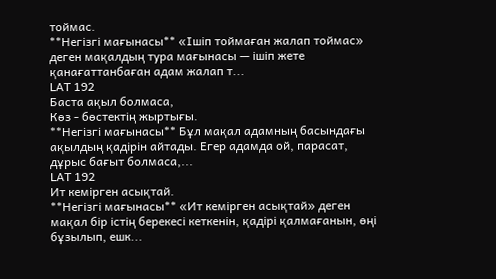тоймас.
**Негізгі мағынасы** «Ішіп тоймаған жалап тоймас» деген мақалдың тура мағынасы — ішіп жете қанағаттанбаған адам жалап т...
LAT 192
Баста ақыл болмаса,
Көз - бөстектің жыртығы.
**Негізгі мағынасы** Бұл мақал адамның басындағы ақылдың қадірін айтады. Егер адамда ой, парасат, дұрыс бағыт болмаса,...
LAT 192
Ит кемірген асықтай.
**Негізгі мағынасы** «Ит кемірген асықтай» деген мақал бір істің берекесі кеткенін, қадірі қалмағанын, өңі бұзылып, ешк...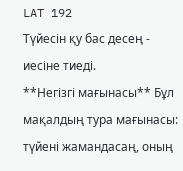LAT 192
Түйесін қу бас десең - иесіне тиеді.
**Негізгі мағынасы** Бұл мақалдың тура мағынасы: түйені жамандасаң, оның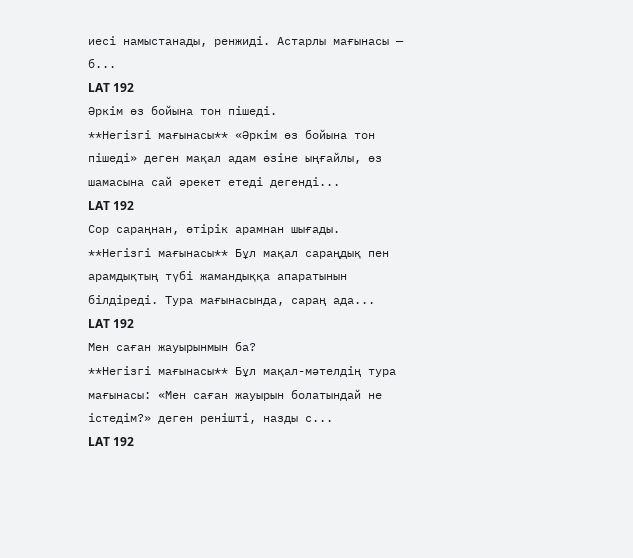иесі намыстанады, ренжиді. Астарлы мағынасы — б...
LAT 192
Әркім өз бойына тон пішеді.
**Негізгі мағынасы** «Әркім өз бойына тон пішеді» деген мақал адам өзіне ыңғайлы, өз шамасына сай әрекет етеді дегенді...
LAT 192
Сор сараңнан, өтірік арамнан шығады.
**Негізгі мағынасы** Бұл мақал сараңдық пен арамдықтың түбі жамандыққа апаратынын білдіреді. Тура мағынасында, сараң ада...
LAT 192
Мен саған жауырынмын ба?
**Негізгі мағынасы** Бұл мақал-мәтелдің тура мағынасы: «Мен саған жауырын болатындай не істедім?» деген ренішті, назды с...
LAT 192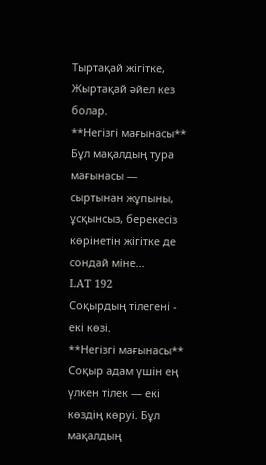Тыртақай жігітке,
Жыртақай әйел кез болар.
**Негізгі мағынасы** Бұл мақалдың тура мағынасы — сыртынан жұпыны, ұсқынсыз, берекесіз көрінетін жігітке де сондай міне...
LAT 192
Соқырдың тілегені - екі көзі.
**Негізгі мағынасы** Соқыр адам үшін ең үлкен тілек — екі көздің көруі. Бұл мақалдың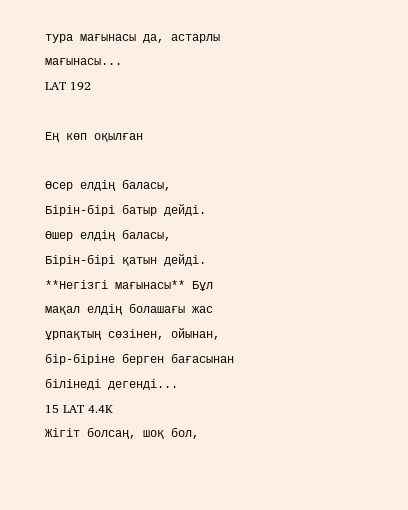тура мағынасы да, астарлы мағынасы...
LAT 192

Ең көп оқылған

Өсер елдің баласы,
Бірін-бірі батыр дейді.
Өшер елдің баласы,
Бірін-бірі қатын дейді.
**Негізгі мағынасы** Бұл мақал елдің болашағы жас ұрпақтың сөзінен, ойынан, бір-біріне берген бағасынан білінеді дегенді...
15 LAT 4.4K
Жігіт болсаң, шоқ бол,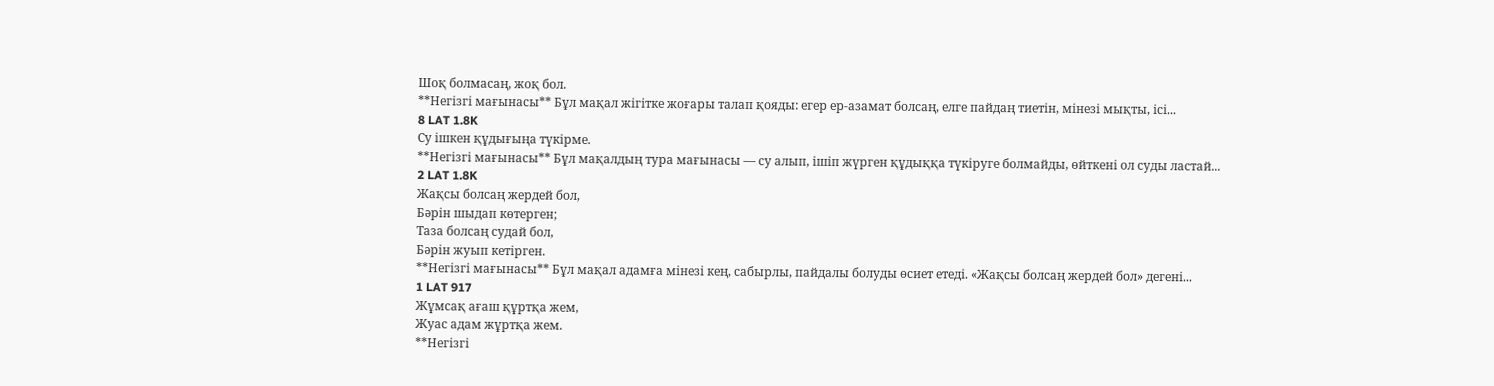Шоқ болмасаң, жоқ бол.
**Негізгі мағынасы** Бұл мақал жігітке жоғары талап қояды: егер ер-азамат болсаң, елге пайдаң тиетін, мінезі мықты, ісі...
8 LAT 1.8K
Су ішкен құдығыңа түкірме.
**Негізгі мағынасы** Бұл мақалдың тура мағынасы — су алып, ішіп жүрген құдыққа түкіруге болмайды, өйткені ол суды ластай...
2 LAT 1.8K
Жақсы болсаң жердей бол,
Бәрін шыдап көтерген;
Таза болсаң судай бол,
Бәрін жуып кетірген.
**Негізгі мағынасы** Бұл мақал адамға мінезі кең, сабырлы, пайдалы болуды өсиет етеді. «Жақсы болсаң жердей бол» дегені...
1 LAT 917
Жұмсақ ағаш құртқа жем,
Жуас адам жұртқа жем.
**Негізгі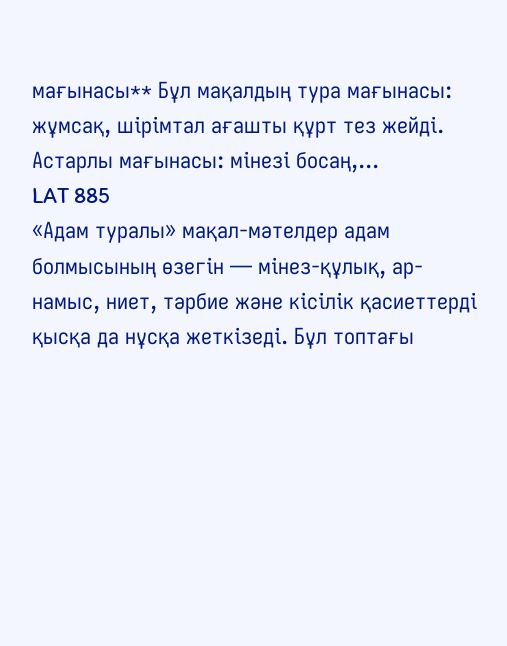мағынасы** Бұл мақалдың тура мағынасы: жұмсақ, шірімтал ағашты құрт тез жейді. Астарлы мағынасы: мінезі босаң,...
LAT 885
«Адам туралы» мақал-мәтелдер адам болмысының өзегін — мінез-құлық, ар-намыс, ниет, тәрбие және кісілік қасиеттерді қысқа да нұсқа жеткізеді. Бұл топтағы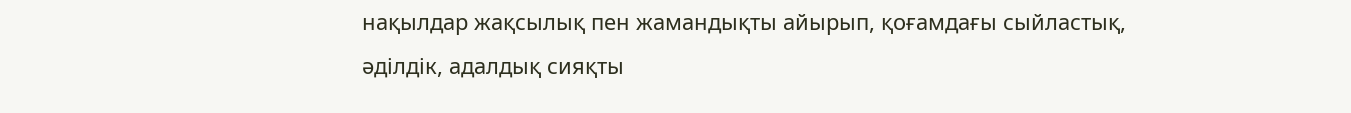нақылдар жақсылық пен жамандықты айырып, қоғамдағы сыйластық, әділдік, адалдық сияқты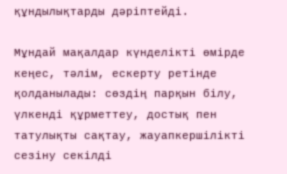құндылықтарды дәріптейді.

Мұндай мақалдар күнделікті өмірде кеңес, тәлім, ескерту ретінде қолданылады: сөздің парқын білу, үлкенді құрметтеу, достық пен татулықты сақтау, жауапкершілікті сезіну секілді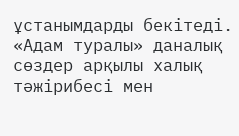ұстанымдарды бекітеді. «Адам туралы» даналық сөздер арқылы халық тәжірибесі мен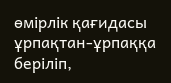өмірлік қағидасы ұрпақтан-ұрпаққа беріліп,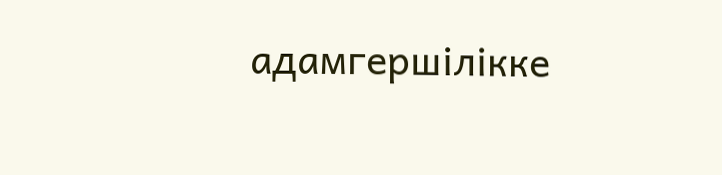адамгершілікке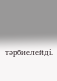тәрбиелейді.